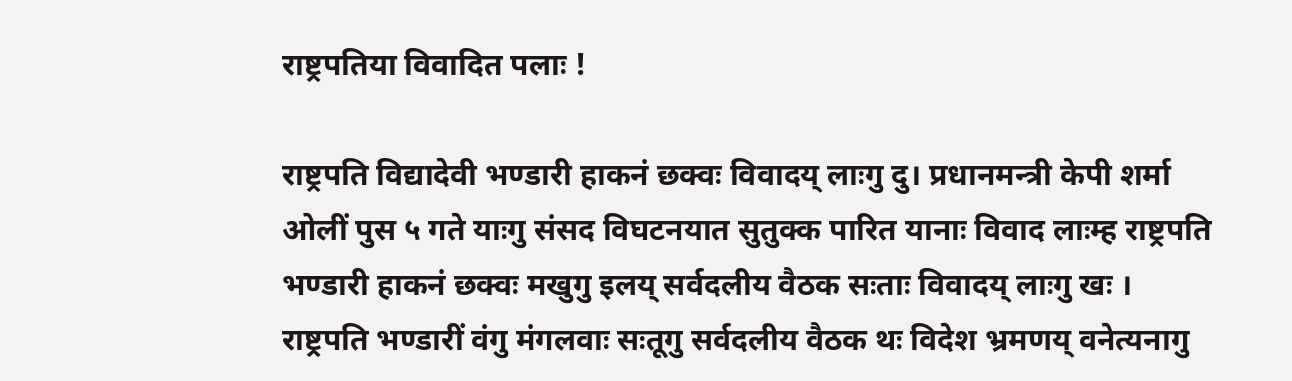राष्ट्रपतिया विवादित पलाः !

राष्ट्रपति विद्यादेवी भण्डारी हाकनं छक्वः विवादय् लाःगु दु। प्रधानमन्त्री केपी शर्मा ओलीं पुस ५ गते याःगु संसद विघटनयात सुतुक्क पारित यानाः विवाद लाःम्ह राष्ट्रपति भण्डारी हाकनं छक्वः मखुगु इलय् सर्वदलीय वैठक सःताः विवादय् लाःगु खः । राष्ट्रपति भण्डारीं वंगु मंगलवाः सःतूगु सर्वदलीय वैठक थः विदेश भ्रमणय् वनेत्यनागु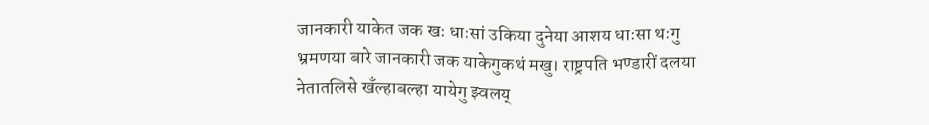जानकारी याकेत जक खः धाःसां उकिया दुनेया आशय धाःसा थःगु भ्रमणया बारे जानकारी जक याकेगुकथं मखु। राष्ट्रपति भण्डारीं दलया नेतातलिसे खँल्हाबल्हा यायेगु झ्वलय्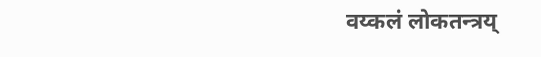वय्कलं लोकतन्त्रय्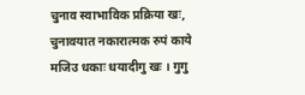चुनाव स्वाभाविक प्रक्रिया खः, चुनावयात नकारात्मक रुपं काये मजिउ धकाः धयादीगु खः । गुगु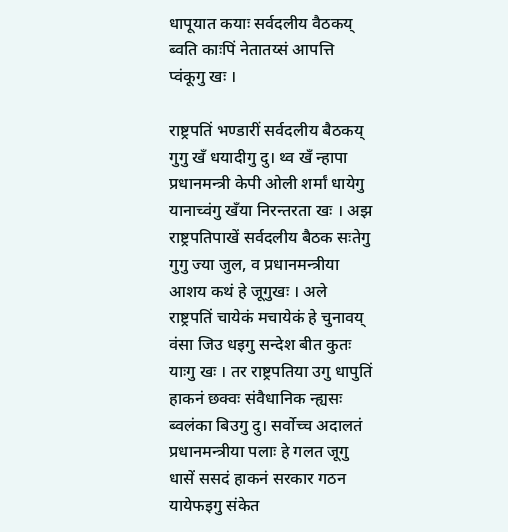धापूयात कयाः सर्वदलीय वैठकय् ब्वति काःपिं नेतातय्सं आपत्ति प्वंकूगु खः ।

राष्ट्रपतिं भण्डारीं सर्वदलीय बैठकय् गुगु खँ धयादीगु दु। थ्व खँ न्हापा प्रधानमन्त्री केपी ओली शर्मां धायेगु यानाच्वंगु खँया निरन्तरता खः । अझ राष्ट्रपतिपाखें सर्वदलीय बैठक सःतेगु गुगु ज्या जुल, व प्रधानमन्त्रीया आशय कथं हे जूगुखः । अले राष्ट्रपतिं चायेकं मचायेकं हे चुनावय्  वंसा जिउ धइगु सन्देश बीत कुतः याःगु खः । तर राष्ट्रपतिया उगु धापुतिं हाकनं छक्वः संवैधानिक न्ह्यसः ब्वलंका बिउगु दु। सर्वोच्च अदालतं प्रधानमन्त्रीया पलाः हे गलत जूगु धासें ससदं हाकनं सरकार गठन यायेफइगु संकेत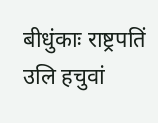बीधुंकाः राष्ट्रपतिं उलि हचुवां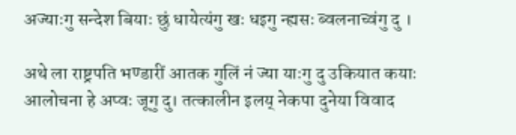अज्याःगु सन्देश बियाः छुं धायेत्यंगु खः धइगु न्ह्यसः ब्वलनाच्वंगु दु ।

अथे ला राष्ट्रपति भण्डारीं आतक गुलिं नं ज्या याःगु दु उकियात कयाः आलोचना हे अप्वः जूगु दु। तत्कालीन इलय् नेकपा दुनेया विवाद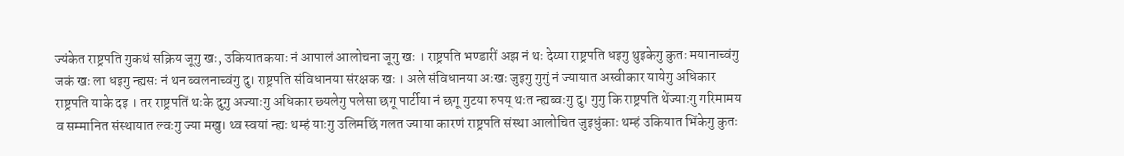ज्यंकेत राष्ट्रपति गुकथं सक्रिय जूगु खः, उकियातकयाः नं आपालं आलोचना जूगु खः । राष्ट्रपति भण्डारीं अझ नं थः देय्या राष्ट्रपति धइगु थुइकेगु कुतः मयानाच्वंगु जकं खः ला धइगु न्ह्यसः नं थन ब्वलनाच्वंगु दु। राष्ट्रपति संविधानया संरक्षक खः । अले संविधानया अःखः जुइगु गुगुं नं ज्यायात अस्वीकार यायेगु अधिकार राष्ट्रपति याके दइ । तर राष्ट्रपतिं थःके दुगु अज्याःगु अधिकार छ्यलेगु पलेसा छगू पार्टीया नं छगू गुटया रुपय् थःत न्ह्यब्वःगु दु। गुगु कि राष्ट्रपति थेंज्याःगु गरिमामय व सम्मानित संस्थायात ल्वःगु ज्या मखु। थ्व स्वयां न्ह्यः थम्हं याःगु उलिमछिं गलत ज्याया कारणं राष्ट्रपति संस्था आलोचित जुइधुंकाः थम्हं उकियात भिंकेगु कुतः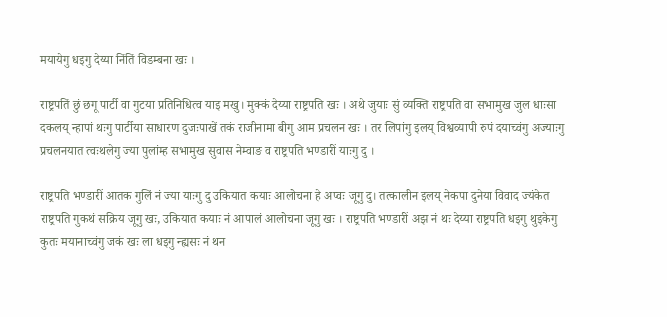मयायेगु धइगु देय्या निंतिं विडम्बना खः ।

राष्ट्रपतिं छुं छगू पार्टी वा गुटया प्रतिनिधित्व याइ मखु। मुक्कं देय्या राष्ट्रपति खः । अथे जुयाः सुं व्यक्ति राष्ट्रपति वा सभामुख जुल धाःसा दकलय् न्हापां थःगु पार्टीया साधारण दुजःपाखें तकं राजीनामा बीगु आम प्रचलन खः । तर लिपांगु इलय् विश्वव्यापी रुपं दयाच्वंगु अज्याःगु प्रचलनयात त्वःथलेगु ज्या पुलांम्ह सभामुख सुवास नेम्वाङ व राष्ट्रपति भण्डारीं याःगु दु ।

राष्ट्रपति भण्डारीं आतक गुलिं नं ज्या याःगु दु उकियात कयाः आलोचना हे अप्वः जूगु दु। तत्कालीन इलय् नेकपा दुनेया विवाद ज्यंकेत राष्ट्रपति गुकथं सक्रिय जूगु खः, उकियात कयाः नं आपालं आलोचना जूगु खः । राष्ट्रपति भण्डारीं अझ नं थः देय्या राष्ट्रपति धइगु थुइकेगु कुतः मयानाच्वंगु जकं खः ला धइगु न्ह्यसः नं थन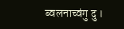ब्वलनाच्वंगु दु ।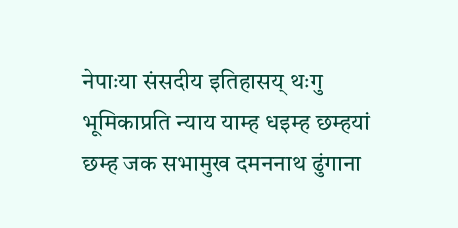नेपाःया संसदीय इतिहासय् थःगु भूमिकाप्रति न्याय याम्ह धइम्ह छम्हयां छम्ह जक सभामुख दमननाथ ढुंगाना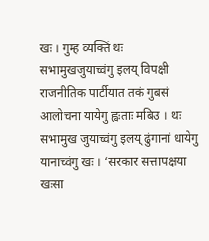खः । गुम्ह व्यक्तिं थः सभामुखजुयाच्वंगु इलय् विपक्षी राजनीतिक पार्टीयात तकं गुबसं आलोचना यायेगु ह्वःताः मबिउ । थः सभामुख जुयाच्वंगु इलय् ढुंगानां धायेगु यानाच्वंगु खः । ‘सरकार सत्तापक्षया खःसा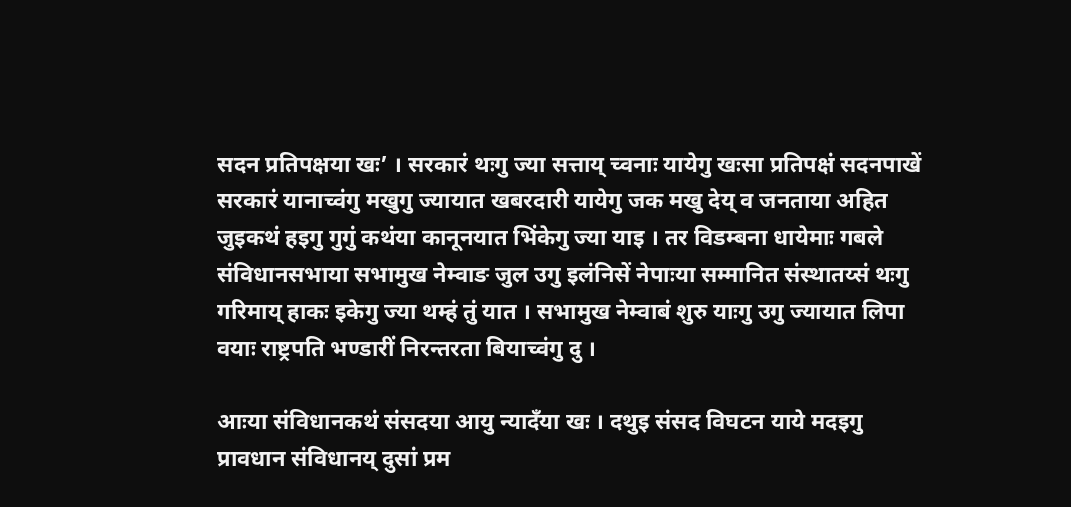सदन प्रतिपक्षया खः’ । सरकारं थःगु ज्या सत्ताय् च्वनाः यायेगु खःसा प्रतिपक्षं सदनपाखें सरकारं यानाच्वंगु मखुगु ज्यायात खबरदारी यायेगु जक मखु देय् व जनताया अहित जुइकथं हइगु गुगुं कथंया कानूनयात भिंकेगु ज्या याइ । तर विडम्बना धायेमाः गबले संविधानसभाया सभामुख नेम्वाङ जुल उगु इलंनिसें नेपाःया सम्मानित संस्थातय्सं थःगु गरिमाय् हाकः इकेगु ज्या थम्हं तुं यात । सभामुख नेम्वाबं शुरु याःगु उगु ज्यायात लिपा वयाः राष्ट्रपति भण्डारीं निरन्तरता बियाच्वंगु दु ।

आःया संविधानकथं संसदया आयु न्यादँया खः । दथुइ संसद विघटन याये मदइगु प्रावधान संविधानय् दुसां प्रम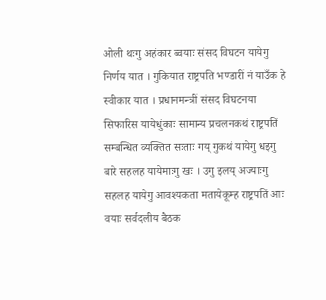ओली थःगु अहंकार ब्वयाः संसद विघटन यायेगु निर्णय यात । गुकियात राष्ट्रपति भण्डारीं नं याउँक हे स्वीकार यात । प्रधानमन्त्रीं संसद विघटनया सिफारिस यायेधुंकाः सामान्य प्रचलनकथं राष्ट्रपतिं सम्बन्धित व्यक्तित सःताः गय् गुकथं यायेगु धइगु बारे सहलह यायेमाःगु खः । उगु इलय् अज्याःगु सहलह यायेगु आवश्यकता मतायेकूम्ह राष्ट्रपतिं आः वयाः सर्वदलीय बैठक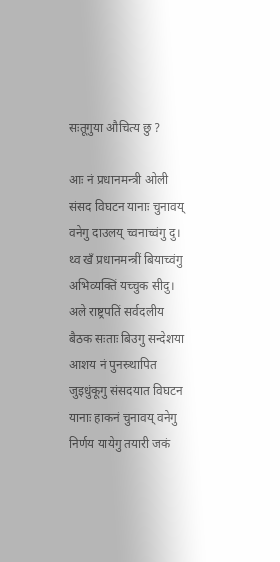सःतूगुया औचित्य छु ?

आः नं प्रधानमन्त्री ओली संसद विघटन यानाः चुनावय् वनेगु दाउलय् च्वनाच्वंगु दु। थ्व खँ प्रधानमन्त्रीं बियाच्वंगु अभिव्यक्तिं यच्चुक सीदु। अले राष्ट्रपतिं सर्वदलीय बैठक सःताः बिउगु सन्देशया आशय नं पुनस्र्थापित जुइधुंकूगु संसदयात विघटन यानाः हाकनं चुनावय् वनेगु निर्णय यायेगु तयारी जकं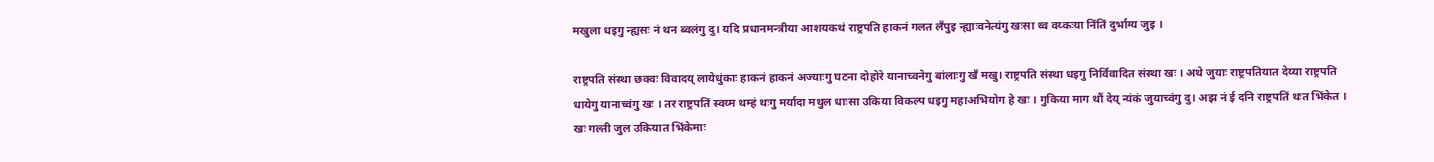मखुला धइगु न्ह्यसः नं थन ब्वलंगु दु। यदि प्रधानमन्त्रीया आशयकथं राष्ट्रपति हाकनं गलत लँपुइ न्ह्याःवनेत्यंगु खःसा थ्व वय्कःया निंतिं दुर्भाग्य जुइ ।

राष्ट्रपति संस्था छक्वः विवादय् लायेधुंकाः हाकनं हाकनं अज्याःगु घटना दोहोरे यानाच्वनेगु बांलाःगु खँ मखु। राष्ट्रपति संस्था धइगु निर्विवादित संस्था खः । अथे जुयाः राष्ट्रपतियात देय्या राष्ट्रपति धायेगु यानाच्वंगु खः । तर राष्ट्रपतिं स्वय्म थम्हं थःगु मर्यादा मथुल धाःसा उकिया विकल्प धइगु महाअभियोग हे खः । गुकिया माग थौं देय् न्यंकं जुयाच्वंगु दु। अझ नं ई दनि राष्ट्रपतिं थःत भिंकेत । खः गल्ती जुल उकियात भिंकेमाः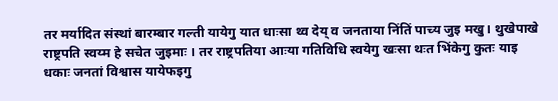तर मर्यादित संस्थां बारम्बार गल्ती यायेगु यात धाःसा थ्व देय् व जनताया निंतिं पाच्य जुइ मखु। थुखेपाखे राष्ट्रपति स्वय्म हे सचेत जुइमाः । तर राष्ट्रपतिया आःया गतिविधि स्वयेगु खःसा थःत भिंकेगु कुतः याइ धकाः जनतां विश्वास यायेफइगु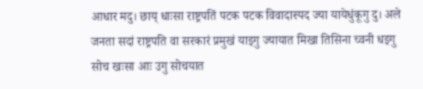आधार मदु। छाय् धाःसा राष्ट्रपतिं पटक पटक विवादास्पद ज्या यायेधुंकूगु दु। अले जनता सदां राष्ट्रपति वा सरकारं प्रमुखं याइगु ज्यायात मिखा तिसिना च्वनी धइगु सोच खःसा आः उगु सोचयात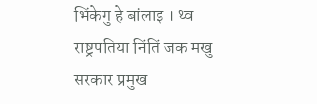भिंकेगु हे बांलाइ । थ्व राष्ट्रपतिया निंतिं जक मखु सरकार प्रमुख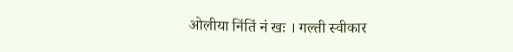ओलीया निंतिं नं खः । गल्ती स्वीकार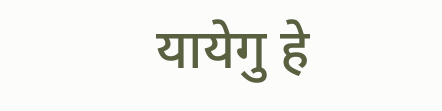यायेगु हे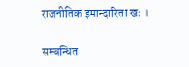राजनीतिक इमान्दारिता खः ।

सम्बन्धित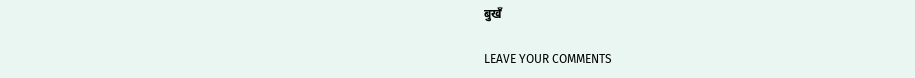बुखँ

LEAVE YOUR COMMENTS